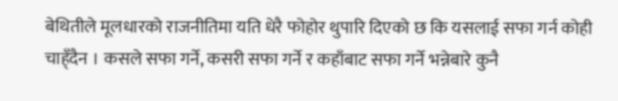बेथितीले मूलधारको राजनीतिमा यति धेरै फोहोर थुपारि दिएको छ कि यसलाई सफा गर्न कोही चाह्ँदैन । कसले सफा गर्ने, कसरी सफा गर्ने र कहाँबाट सफा गर्ने भन्नेबारे कुनै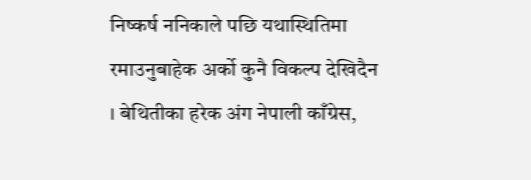निष्कर्ष ननिकाले पछि यथास्थितिमा रमाउनुबाहेक अर्को कुनै विकल्प देखिदैन । बेथितीका हरेक अंग नेपाली काँग्रेस,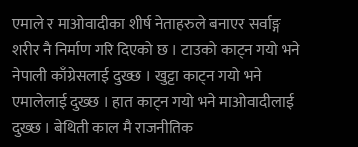एमाले र माओवादीका शीर्ष नेताहरुले बनाएर सर्वाङ्ग शरीर नै निर्माण गरि दिएको छ । टाउको काट्न गयो भने नेपाली काँग्रेसलाई दुख्छ । खुट्टा काट्न गयो भने एमालेलाई दुख्छ । हात काट्न गयो भने माओवादीलाई दुख्छ । बेथिती काल मै राजनीतिक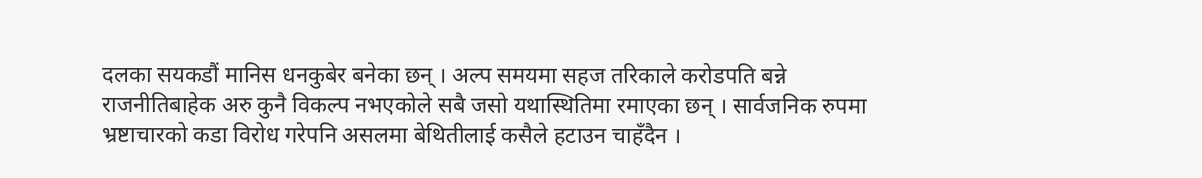दलका सयकडौं मानिस धनकुबेर बनेका छन् । अल्प समयमा सहज तरिकाले करोडपति बन्ने राजनीतिबाहेक अरु कुनै विकल्प नभएकोले सबै जसो यथास्थितिमा रमाएका छन् । सार्वजनिक रुपमा भ्रष्टाचारको कडा विरोध गरेपनि असलमा बेथितीलाई कसैले हटाउन चाहँदैन ।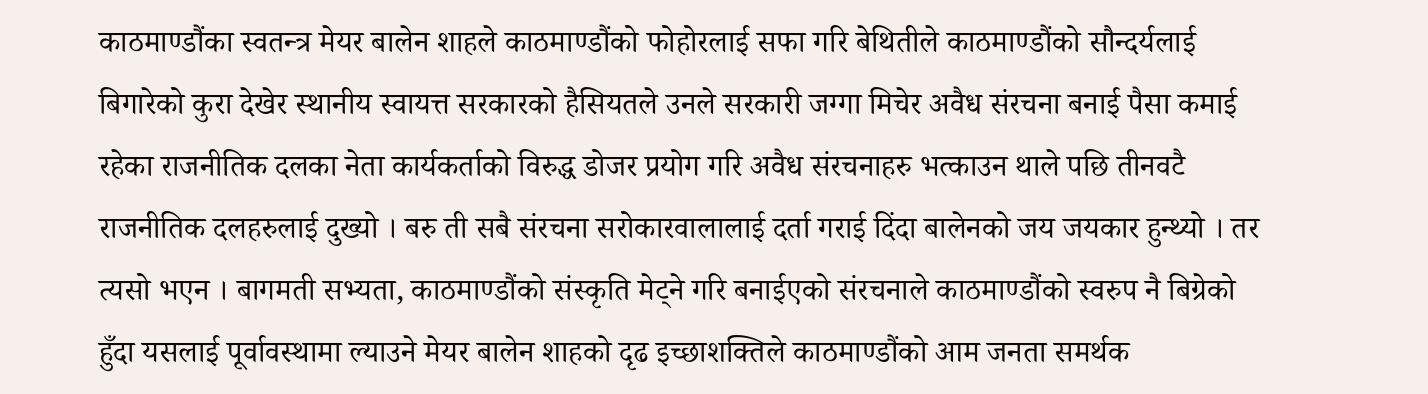काठमाण्डौंका स्वतन्त्र मेयर बालेन शाहले काठमाण्डौंको फोहोरलाई सफा गरि बेथितीले काठमाण्डौंको सौन्दर्यलाई बिगारेको कुरा देखेर स्थानीय स्वायत्त सरकारको हैसियतले उनले सरकारी जग्गा मिचेर अवैध संरचना बनाई पैसा कमाई रहेका राजनीतिक दलका नेता कार्यकर्ताको विरुद्ध डोजर प्रयोग गरि अवैध संरचनाहरु भत्काउन थाले पछि तीनवटै राजनीतिक दलहरुलाई दुख्यो । बरु ती सबै संरचना सरोकारवालालाई दर्ता गराई दिंदा बालेनको जय जयकार हुन्थ्यो । तर त्यसो भएन । बागमती सभ्यता, काठमाण्डौंको संस्कृति मेट्ने गरि बनाईएको संरचनाले काठमाण्डौंको स्वरुप नै बिग्रेको हुँदा यसलाई पूर्वावस्थामा ल्याउने मेयर बालेन शाहको दृढ इच्छाशक्तिले काठमाण्डौंको आम जनता समर्थक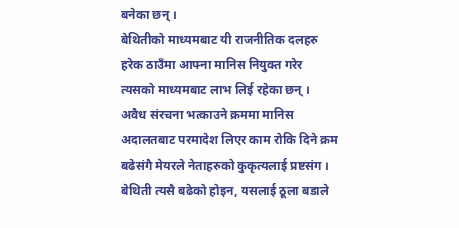बनेका छन् ।
बेथितीको माध्यमबाट यी राजनीतिक दलहरु हरेक ठाउँमा आफ्ना मानिस नियुक्त गरेर त्यसको माध्यमबाट लाभ लिई रहेका छन् । अवैध संरचना भत्काउने क्रममा मानिस अदालतबाट परमादेश लिएर काम रोकि दिने क्रम बढेसंगै मेयरले नेताहरुको कुकृत्यलाई प्रष्टसंग । बेथिती त्यसै बढेको होइन, यसलाई ठूला बडाले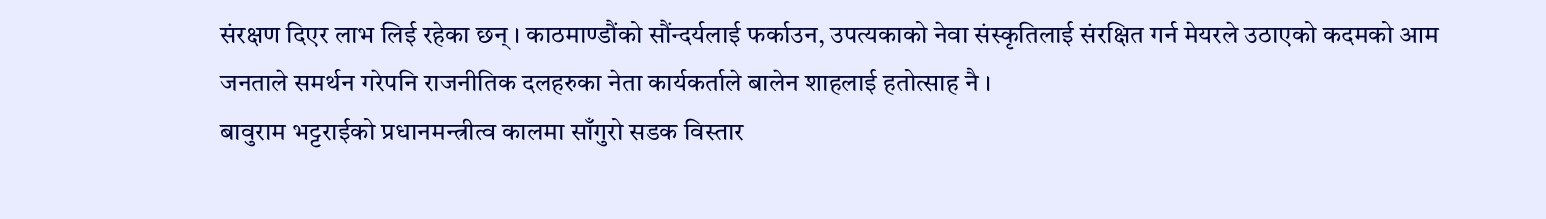संरक्षण दिएर लाभ लिई रहेका छन् । काठमाण्डौंको सौंन्दर्यलाई फर्काउन, उपत्यकाको नेवा संस्कृतिलाई संरक्षित गर्न मेयरले उठाएको कदमको आम जनताले समर्थन गरेपनि राजनीतिक दलहरुका नेता कार्यकर्ताले बालेन शाहलाई हतोत्साह नै ।
बावुराम भट्टराईको प्रधानमन्त्रीत्व कालमा साँगुरो सडक विस्तार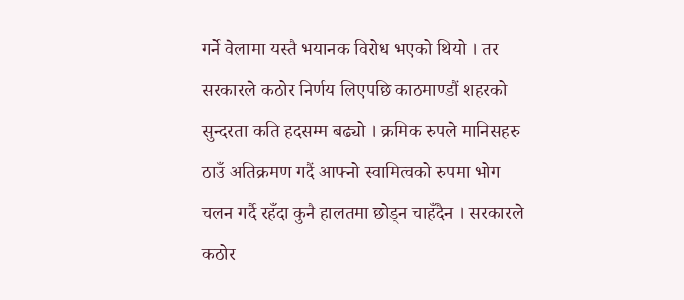गर्ने वेलामा यस्तै भयानक विरोध भएको थियो । तर सरकारले कठोर निर्णय लिएपछि काठमाण्डौं शहरको सुन्दरता कति हदसम्म बढ्यो । क्रमिक रुपले मानिसहरु ठाउँ अतिक्रमण गदैं आफ्नो स्वामित्वको रुपमा भोग चलन गर्दै रहँदा कुनै हालतमा छोड्न चाहँदैन । सरकारले कठोर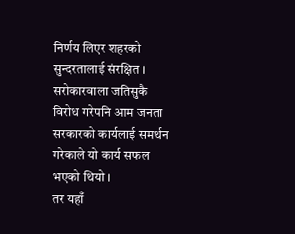निर्णय लिएर शहरको सुन्दरतालाई संरक्षित । सरोकारवाला जतिसुकै विरोध गरेपनि आम जनता सरकारको कार्यलाई समर्थन गरेकाले यो कार्य सफल भएको थियो ।
तर यहाँ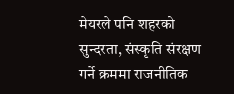मेयरले पनि शहरको सुन्दरता, संस्कृति संरक्षण गर्ने क्रममा राजनीतिक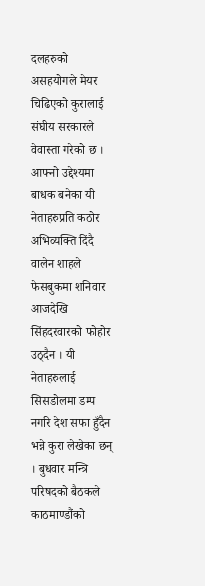दलहरुको असहयोगले मेयर चिढिएको कुरालाई संघीय सरकारले वेवास्ता गरेको छ । आफ्नो उद्देश्यमा बाधक बनेका यी नेताहरुप्रति कठोर अभिव्यक्ति दिंदै वालेन शाहले फेसबुकमा शनिवार आजदेखि सिंहदरवारको फोहोर उठ्दैन । यी नेताहरुलाई सिसडोलमा डम्प नगरि देश सफा हुँदैन भन्ने कुरा लेखेका छन् । बुधवार मन्त्रि परिषदको बैठकले काठमाण्डौंको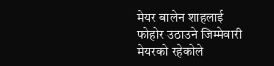मेयर बालेन शाहलाई फोहोर उठाउने जिम्मेवारी मेयरको रहेकोले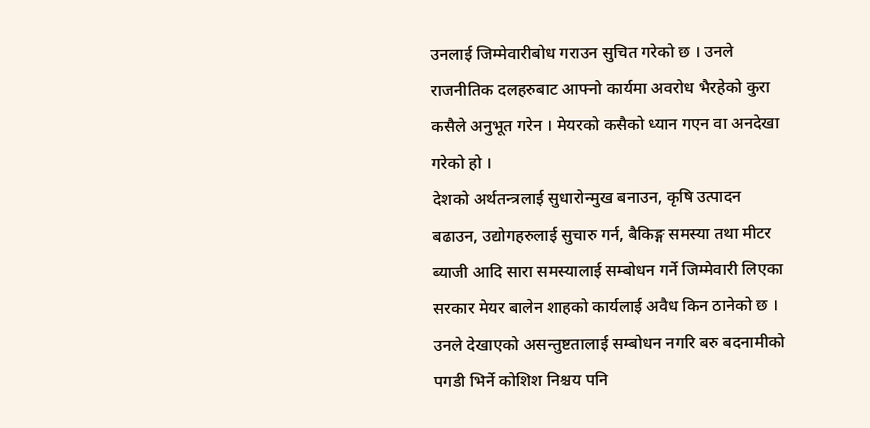उनलाई जिम्मेवारीबोध गराउन सुचित गरेको छ । उनले राजनीतिक दलहरुबाट आफ्नो कार्यमा अवरोध भैरहेको कुरा कसैले अनुभूत गरेन । मेयरको कसैको ध्यान गएन वा अनदेखा गरेको हो ।
देशको अर्थतन्त्रलाई सुधारोन्मुख बनाउन, कृषि उत्पादन बढाउन, उद्योगहरुलाई सुचारु गर्न, बैकिङ्ग समस्या तथा मीटर ब्याजी आदि सारा समस्यालाई सम्बोधन गर्ने जिम्मेवारी लिएका सरकार मेयर बालेन शाहको कार्यलाई अवैध किन ठानेको छ । उनले देखाएको असन्तुष्टतालाई सम्बोधन नगरि बरु बदनामीको पगडी भिर्ने कोशिश निश्चय पनि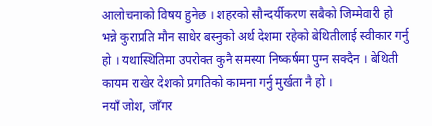आलोचनाको विषय हुनेछ । शहरको सौन्दर्यीकरण सबैको जिम्मेवारी हो भन्ने कुराप्रति मौन साधेर बस्नुको अर्थ देशमा रहेको बेथितीलाई स्वीकार गर्नु हो । यथास्थितिमा उपरोक्त कुनै समस्या निष्कर्षमा पुग्न सक्दैन । बेथिती कायम राखेर देशको प्रगतिको कामना गर्नु मुर्खता नै हो ।
नयाँ जोश, जाँगर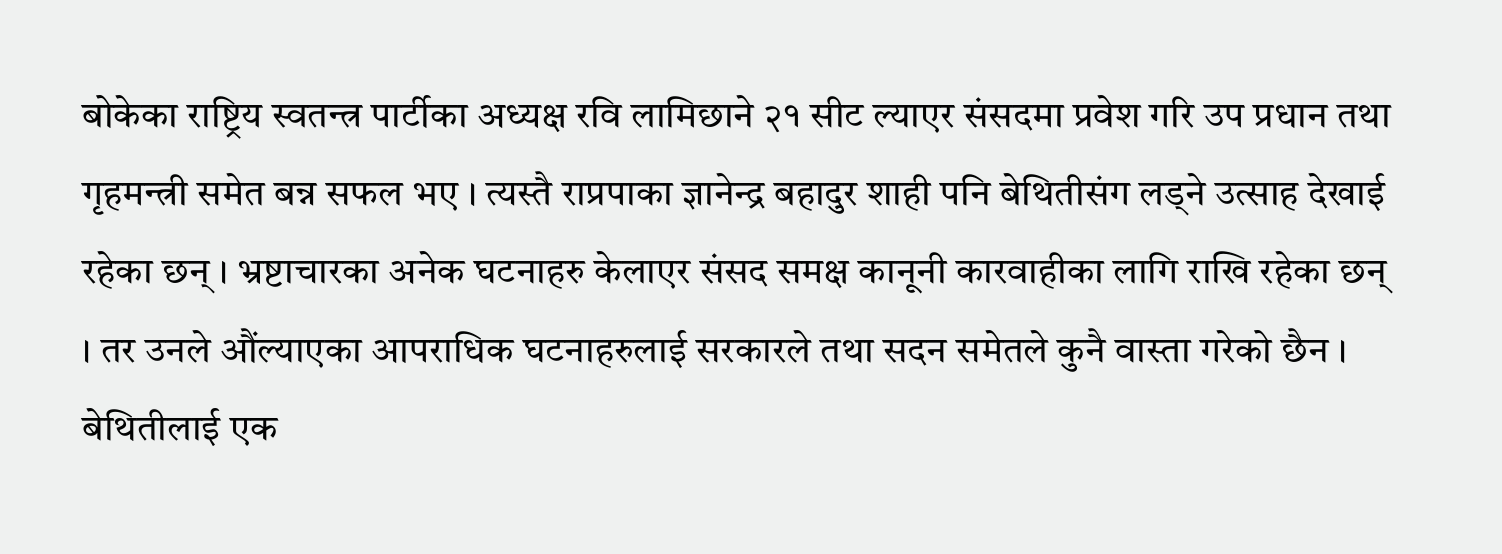बोकेका राष्ट्रिय स्वतन्त्र पार्टीका अध्यक्ष रवि लामिछाने २१ सीट ल्याएर संसदमा प्रवेश गरि उप प्रधान तथा गृहमन्त्री समेत बन्न सफल भए । त्यस्तै राप्रपाका ज्ञानेन्द्र बहादुर शाही पनि बेथितीसंग लड्ने उत्साह देखाई रहेका छन् । भ्रष्टाचारका अनेक घटनाहरु केलाएर संसद समक्ष कानूनी कारवाहीका लागि राखि रहेका छन् । तर उनले औंल्याएका आपराधिक घटनाहरुलाई सरकारले तथा सदन समेतले कुनै वास्ता गरेको छैन । बेथितीलाई एक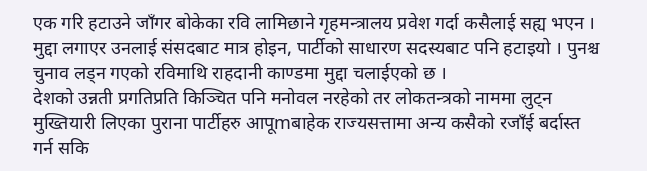एक गरि हटाउने जाँगर बोकेका रवि लामिछाने गृहमन्त्रालय प्रवेश गर्दा कसैलाई सह्य भएन । मुद्दा लगाएर उनलाई संसदबाट मात्र होइन, पार्टीको साधारण सदस्यबाट पनि हटाइयो । पुनश्च चुनाव लड्न गएको रविमाथि राहदानी काण्डमा मुद्दा चलाईएको छ ।
देशको उन्नती प्रगतिप्रति किञ्चित पनि मनोवल नरहेको तर लोकतन्त्रको नाममा लुट्न मुख्तियारी लिएका पुराना पार्टीहरु आपूmबाहेक राज्यसत्तामा अन्य कसैको रजाँई बर्दास्त गर्न सकि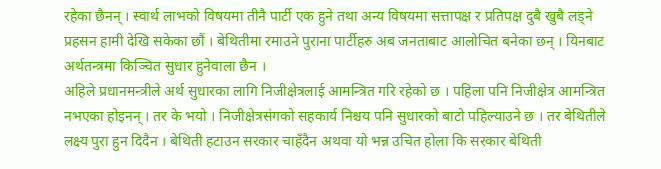रहेका छैनन् । स्वार्थ लाभको विषयमा तीनै पार्टी एक हुने तथा अन्य विषयमा सत्तापक्ष र प्रतिपक्ष दुबै खुबै लड्ने प्रहसन हामी देखि सकेका छौं । बेथितीमा रमाउने पुराना पार्टीहरु अब जनताबाट आलोचित बनेका छन् । यिनबाट अर्थतन्त्रमा किञ्चित सुधार हुनेवाला छैन ।
अहिले प्रधानमन्त्रीले अर्थ सुधारका लागि निजीक्षेत्रलाई आमन्त्रित गरि रहेको छ । पहिला पनि निजीक्षेत्र आमन्त्रित नभएका होइनन् । तर के भयो । निजीक्षेत्रसंगको सहकार्य निश्चय पनि सुधारको बाटो पहिल्याउने छ । तर बेथितीले लक्ष्य पुरा हुन दिदैन । बेथिती हटाउन सरकार चाहँदैन अथवा यो भन्न उचित होला कि सरकार बेथिती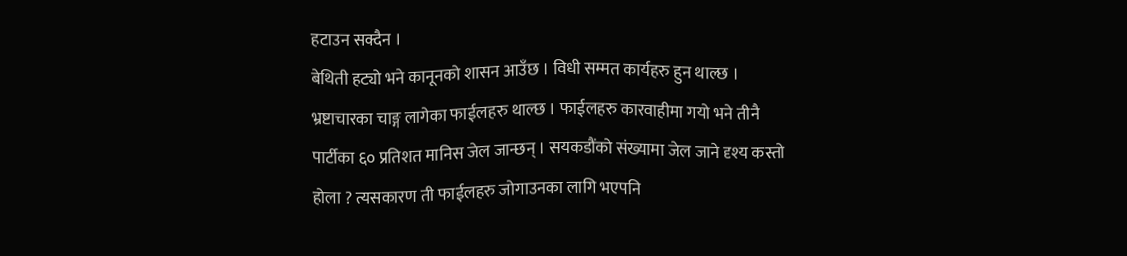हटाउन सक्दैन ।
बेथिती हट्यो भने कानूनको शासन आउँछ । विधी सम्मत कार्यहरु हुन थाल्छ । भ्रष्टाचारका चाङ्ग लागेका फाईलहरु थाल्छ । फाईलहरु कारवाहीमा गयो भने तीनै पार्टीका ६० प्रतिशत मानिस जेल जान्छन् । सयकडौंको संख्यामा जेल जाने दृश्य कस्तो होला ? त्यसकारण ती फाईलहरु जोगाउनका लागि भएपनि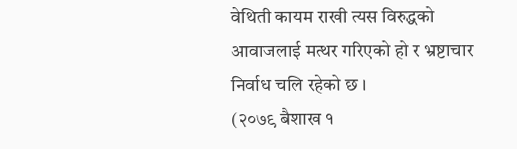वेथिती कायम राखी त्यस विरुद्धको आवाजलाई मत्थर गरिएको हो र भ्रष्टाचार निर्वाध चलि रहेको छ ।
(२०७९ बैशाख १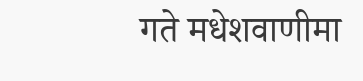गते मधेशवाणीमा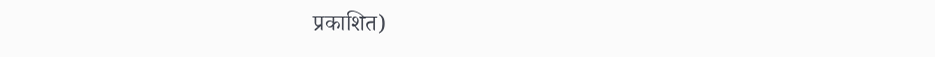प्रकाशित)